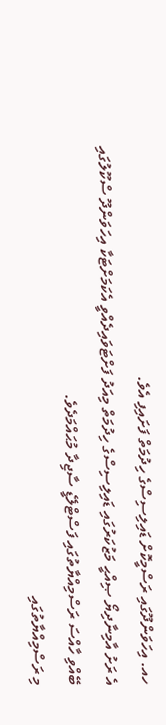ހއ. އިހަވަންދޫގައި ރަސްމީކޮށް ޑައިލިސިސްގެ ހިދުމަތް ފަށައިފި އެވެ.
އެ ރަށު އާމިނާދިޔޯ ޞިއްޙީ މަޒުކަރުގައި ޑައިލިސިސްގެ ހިދުމަތް މިއަދު ފަށްޓަވައިދެއްވީ އެކަމަށްޓަކާ އިހަވަންދޫ ސްކޫލުގައި ބޭއްވި ހާއްސަ ރަސްމިއްޔާތުގައި ފަސްޓްލޭޑީ ސާޖިދާ މުޙައްމަދެވެ.
މި ރަސްމިއްޔާތުގައި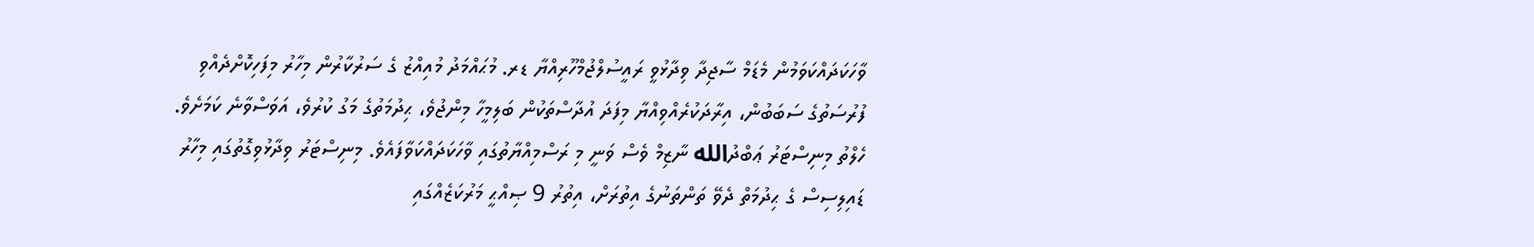ވާހަކަދައްކަވަމުން މެޑަމް ސާޖިދާ ވިދާޅުވީ ރައީސުލްޖުމްހޫރިއްޔާ ޑރ. މުޙައްމަދު މުއިއްޒު ގެ ސަރުކާރުން މިހާރު މިފަހިކޮށްދެއްވި ފުރުސަތުގެ ސަބަބުން، އިރާދަކުރެއްވިއްޔާ މިފަދަ އުދާސްތަކުން ބަލިމީހާ މިންޖުވެ، ޙިދުމަތުގެ މަގު ކުރުވެ، އަވަސްވާނެ ކަމަށެވެ.
ހެލްތު މިނިސްޓަރު ޢަބްދުالله ނާޒިމް ވެސް ވަނީ މި ރަސްމިއްޔާތުގައި ވާހަކަދައްކަވާފައެވެ. މިނިސްޓަރު ވިދާޅުވިގޮތުގައި މިހާރު ޑައިލިސިސް ގެ ޙިދުމަތް ދެވޭ ތަންތަނުގެ އިތުރަށް، އިތުރު 9 ޞިއްޙީ މަރުކަޒެއްގައި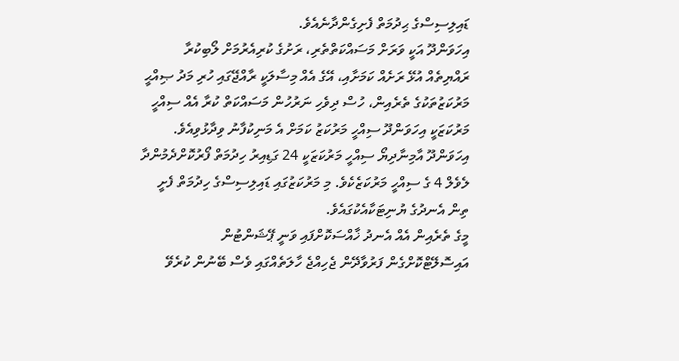ޑައިލިސިސްގެ ޙިދުމަތް ފެށިގެންދާނެއެވެ.
އިހަވަންދޫ އަކީ ވަރަށް މަސައްކަތްތެރި، ރަށުގެ ކުރިއެރުމަށް ލޯބިކުރާ ރައްޔިތެއް އުޅޭ ރަށެއް ކަމަށާއި، އޭގެ އެއް މިސާލަކީ ރާއްޖޭގައި ހުރި މަދު ޞިއްޙީ މަރުކަޒުތަކުގެ ތެރެއިން، ހުސް ދިވެހި ނަރުހުން މަސައްކަތް ކުރާ އެއް ސިއްހީ މަރުކަޒަކީ އިހަވަންދޫ ސިއްހީ މަރުކަޒު ކަމަށް އެ މަނިކުފާނު ވިދާޅުވިއެވެ.
އިހަވަންދޫ އާމިނާދިޔޯ ސިއްހީ މަރުކަޒަކީ 24 ގަޑިއިރު ހިދުމަތް ފޯރުކޮށްދެމުންދާ ލެވެލް 4 ގެ ސިއްހީ މަރުކަޒެކެވެ. މި މަރުކަޒުގައި ޑައިލިސިސްގެ ހިދުމަތް ފެށީ ތިން އެނދުގެ ޔުނިޓަކާއެކުގައެވެ.
މީގެ ތެރެއިން އެއް އެނދު ޚާއްސަކޮށްފައި ވަނީ ޕޭޝަންޓުން އައިސޮލޭޓްކޮށްގެން ފަރުވާދޭން ޖެހިއްޖެ ހާލަތެއްގައި ވެސް ބޭނުން ކުރެވޭ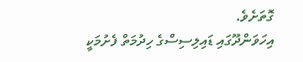ގޮތަށެވެ.
އިހަވަންދޫގައި ޑައިލިސިސްގެ ހިދުމަތް ފެށުމަކީ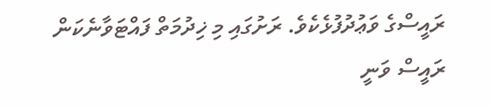ރައީސްގެ ވަޢުދުފުޅެކެވެ. ރަށުގައި މި ޚިދުމަތް ފައްޓަވާނެކަން ރައީސް ވަނީ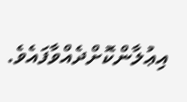އިޢުލާންކޮށްދެއްވާފައެވެ.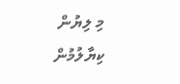މި ލިޔުން ކިޔާލުމުން